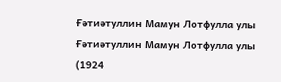Ғәтиәтуллин Мамун Лотфулла улы
Ғәтиәтуллин Мамун Лотфулла улы (1924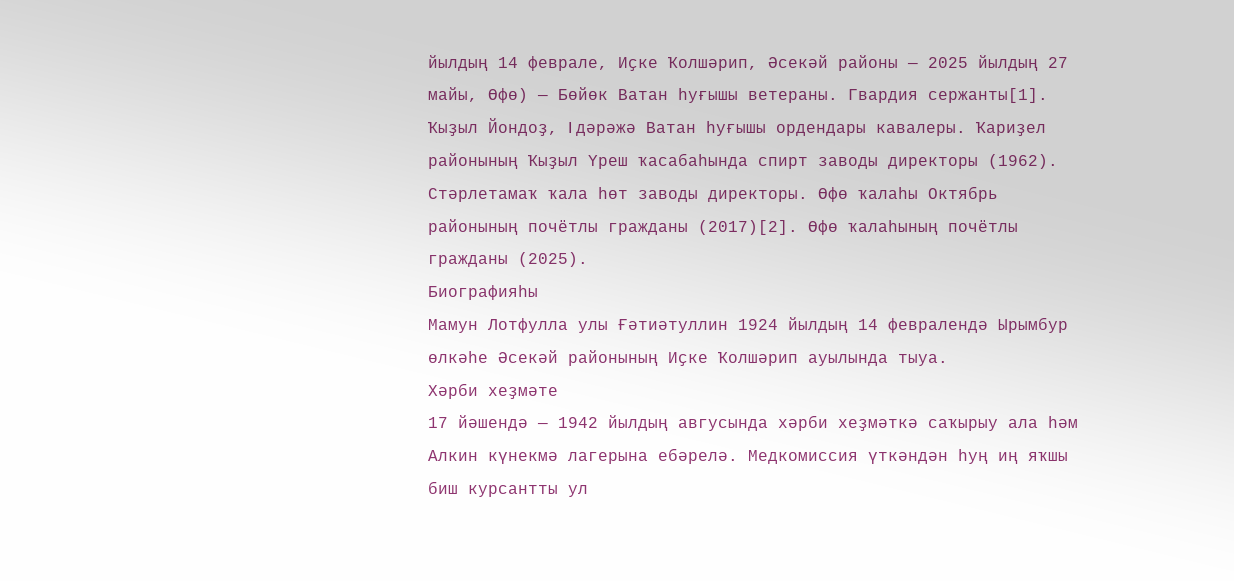йылдың 14 феврале, Иҫке Ҡолшәрип, Әсекәй районы — 2025 йылдың 27 майы, Өфө) — Бөйөк Ватан һуғышы ветераны. Гвардия сержанты[1]. Ҡыҙыл Йондоҙ, I дәрәжә Ватан һуғышы ордендары кавалеры. Ҡариҙел районының Ҡыҙыл Үреш ҡасабаһында спирт заводы директоры (1962). Стәрлетамаҡ ҡала һөт заводы директоры. Өфө ҡалаһы Октябрь районының почётлы гражданы (2017)[2]. Өфө ҡалаһының почётлы гражданы (2025).
Биографияһы
Мамун Лотфулла улы Ғәтиәтуллин 1924 йылдың 14 февралендә Ырымбур өлкәһе Әсекәй районының Иҫке Ҡолшәрип ауылында тыуа.
Хәрби хеҙмәте
17 йәшендә — 1942 йылдың авгусында хәрби хеҙмәткә саҡырыу ала һәм Алкин күнекмә лагерына ебәрелә. Медкомиссия үткәндән һуң иң яҡшы биш курсантты ул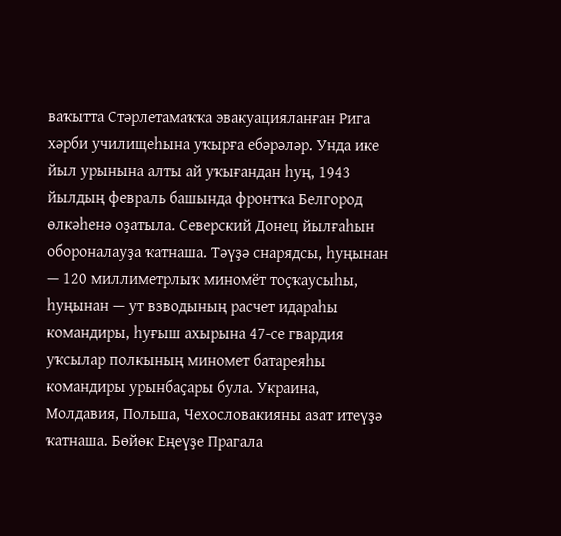ваҡытта Стәрлетамаҡҡа эвакуацияланған Рига хәрби училищеһына уҡырға ебәрәләр. Унда ике йыл урынына алты ай уҡығандан һуң, 1943 йылдың февраль башында фронтҡа Белгород өлкәһенә оҙатыла. Северский Донец йылғаһын обороналауҙа ҡатнаша. Тәүҙә снарядсы, һуңынан — 120 миллиметрлыҡ миномёт тоҫҡаусыһы, һуңынан — ут взводының расчет идараһы командиры, һуғыш ахырына 47-се гвардия уҡсылар полкының миномет батареяһы командиры урынбаҫары була. Украина, Молдавия, Польша, Чехословакияны азат итеүҙә ҡатнаша. Бөйөк Еңеүҙе Прагала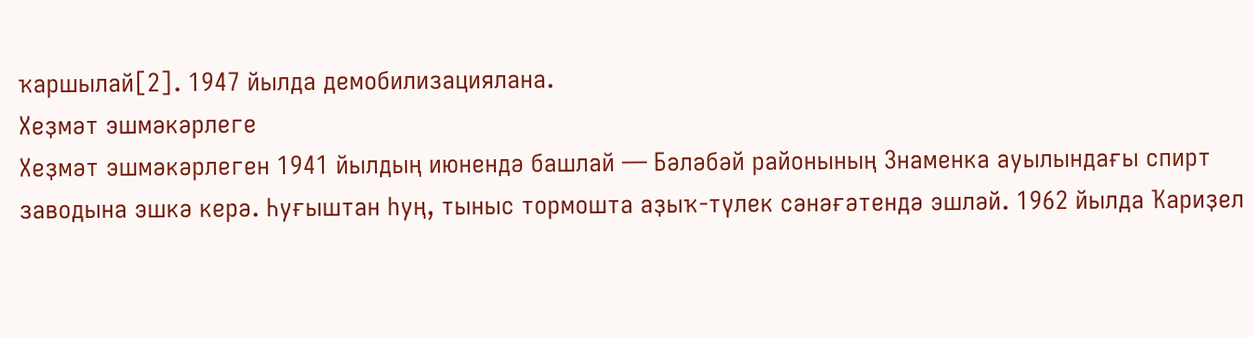ҡаршылай[2]. 1947 йылда демобилизациялана.
Хеҙмәт эшмәкәрлеге
Хеҙмәт эшмәкәрлеген 1941 йылдың июнендә башлай — Бәләбәй районының Знаменка ауылындағы спирт заводына эшкә керә. Һуғыштан һуң, тыныс тормошта аҙыҡ-түлек сәнәғәтендә эшләй. 1962 йылда Ҡариҙел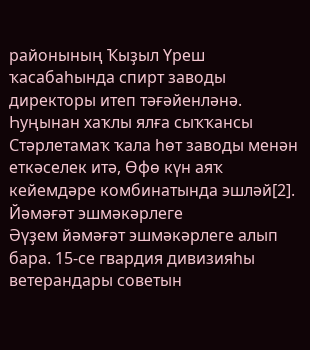районының Ҡыҙыл Үреш ҡасабаһында спирт заводы директоры итеп тәғәйенләнә. Һуңынан хаҡлы ялға сыҡҡансы Стәрлетамаҡ ҡала һөт заводы менән еткәселек итә, Өфө күн аяҡ кейемдәре комбинатында эшләй[2].
Йәмәғәт эшмәкәрлеге
Әүҙем йәмәғәт эшмәкәрлеге алып бара. 15-се гвардия дивизияһы ветерандары советын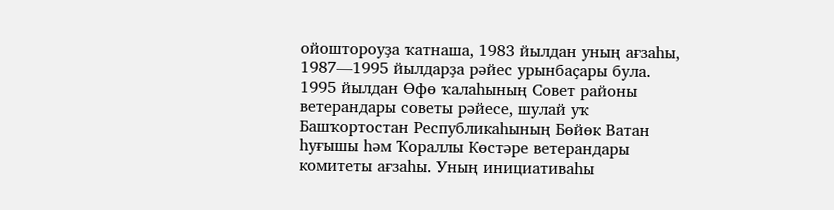ойоштороуҙа ҡатнаша, 1983 йылдан уның ағзаһы, 1987—1995 йылдарҙа рәйес урынбаҫары була. 1995 йылдан Өфө ҡалаһының Совет районы ветерандары советы рәйесе, шулай уҡ Башҡортостан Республикаһының Бөйөк Ватан һуғышы һәм Ҡораллы Көстәре ветерандары комитеты ағзаһы. Уның инициативаһы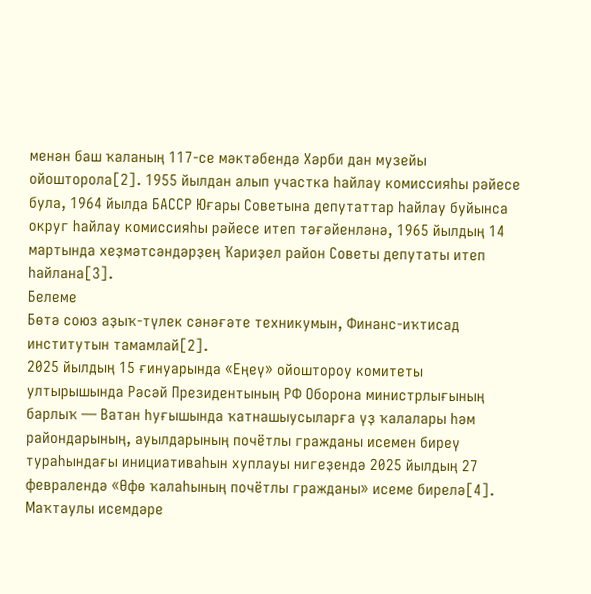менән баш ҡаланың 117-се мәктәбендә Хәрби дан музейы ойошторола[2]. 1955 йылдан алып участка һайлау комиссияһы рәйесе була, 1964 йылда БАССР Юғары Советына депутаттар һайлау буйынса округ һайлау комиссияһы рәйесе итеп тәғәйенләнә, 1965 йылдың 14 мартында хеҙмәтсәндәрҙең Ҡариҙел район Советы депутаты итеп һайлана[3].
Белеме
Бөтә союз аҙыҡ-түлек сәнәғәте техникумын, Финанс-иҡтисад институтын тамамлай[2].
2025 йылдың 15 ғинуарында «Еңеү» ойоштороу комитеты ултырышында Рәсәй Президентының РФ Оборона министрлығының барлыҡ — Ватан һуғышында ҡатнашыусыларға үҙ ҡалалары һәм райондарының, ауылдарының почётлы гражданы исемен биреү тураһындағы инициативаһын хуплауы нигеҙендә 2025 йылдың 27 февралендә «Өфө ҡалаһының почётлы гражданы» исеме бирелә[4].
Маҡтаулы исемдәре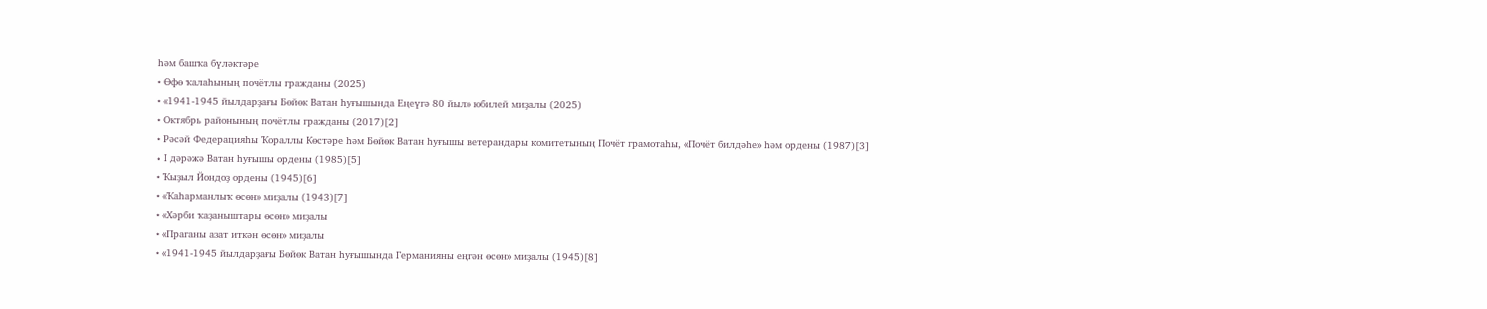һәм башҡа бүләктәре
• Өфө ҡалаһының почётлы гражданы (2025)
• «1941-1945 йылдарҙағы Бөйөк Ватан һуғышында Еңеүгә 80 йыл» юбилей миҙалы (2025)
• Октябрь районының почётлы гражданы (2017)[2]
• Рәсәй Федерацияһы Ҡораллы Көстәре һәм Бөйөк Ватан һуғышы ветерандары комитетының Почёт грамотаһы, «Почёт билдәһе» һәм ордены (1987)[3]
• I дәрәжә Ватан һуғышы ордены (1985)[5]
• Ҡыҙыл Йондоҙ ордены (1945)[6]
• «Ҡаһарманлыҡ өсөн» миҙалы (1943)[7]
• «Хәрби ҡаҙаныштары өсөн» миҙалы
• «Праганы азат иткән өсөн» миҙалы
• «1941-1945 йылдарҙағы Бөйөк Ватан һуғышында Германияны еңгән өсөн» миҙалы (1945)[8]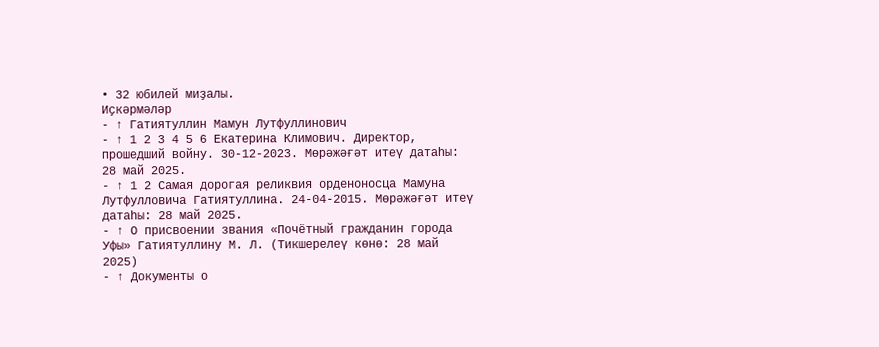• 32 юбилей миҙалы.
Иҫкәрмәләр
- ↑ Гатиятуллин Мамун Лутфуллинович
- ↑ 1 2 3 4 5 6 Екатерина Климович. Директор, прошедший войну. 30-12-2023. Мөрәжәғәт итеү датаһы: 28 май 2025.
- ↑ 1 2 Самая дорогая реликвия орденоносца Мамуна Лутфулловича Гатиятуллина. 24-04-2015. Мөрәжәғәт итеү датаһы: 28 май 2025.
- ↑ О присвоении звания «Почётный гражданин города Уфы» Гатиятуллину М. Л. (Тикшерелеү көнө: 28 май 2025)
- ↑ Документы о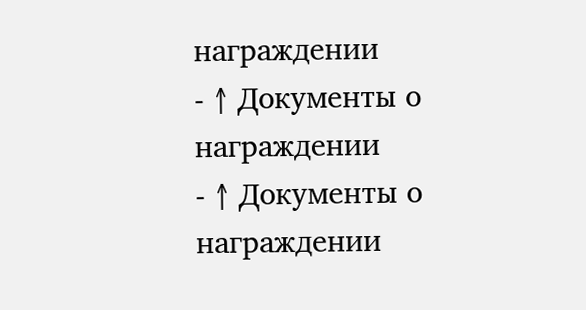награждении
- ↑ Документы о награждении
- ↑ Документы о награждении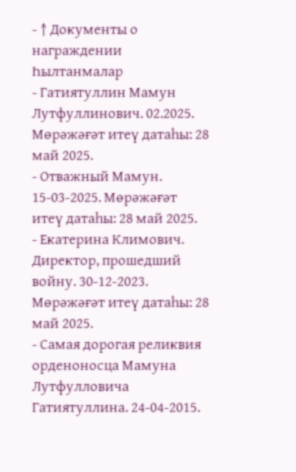- ↑ Документы о награждении
Һылтанмалар
- Гатиятуллин Мамун Лутфуллинович. 02.2025. Мөрәжәғәт итеү датаһы: 28 май 2025.
- Отважный Мамун. 15-03-2025. Мөрәжәғәт итеү датаһы: 28 май 2025.
- Екатерина Климович. Директор, прошедший войну. 30-12-2023. Мөрәжәғәт итеү датаһы: 28 май 2025.
- Самая дорогая реликвия орденоносца Мамуна Лутфулловича Гатиятуллина. 24-04-2015.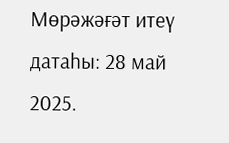Мөрәжәғәт итеү датаһы: 28 май 2025.